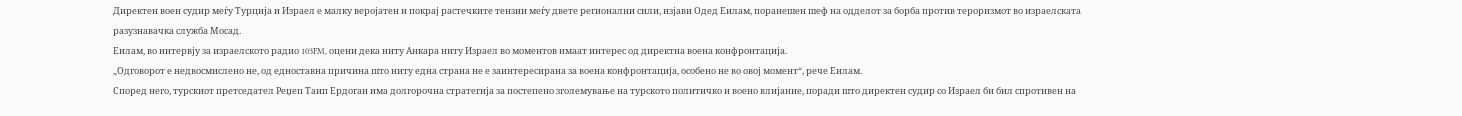Директен воен судир меѓу Турција и Израел е малку веројатен и покрај растечките тензии меѓу двете регионални сили, изјави Одед Еилам, поранешен шеф на одделот за борба против тероризмот во израелската разузнавачка служба Мосад.
Еилам, во интервју за израелското радио 103FM, оцени дека ниту Анкара ниту Израел во моментов имаат интерес од директна воена конфронтација.
„Одговорот е недвосмислено не, од едноставна причина што ниту една страна не е заинтересирана за воена конфронтација, особено не во овој момент“, рече Еилам.
Според него, турскиот претседател Реџеп Таип Ердоган има долгорочна стратегија за постепено зголемување на турското политичко и воено влијание, поради што директен судир со Израел би бил спротивен на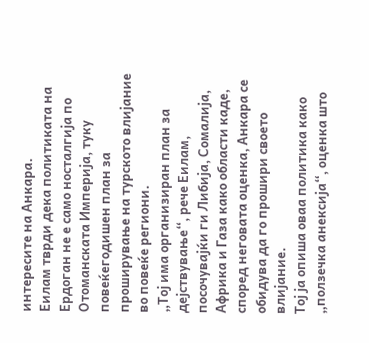интересите на Анкара.
Еилам тврди дека политиката на Ердоган не е само носталгија по Отоманската Империја, туку повеќегодишен план за проширување на турското влијание во повеќе региони.
„Тој има организиран план за дејствување“, рече Еилам, посочувајќи ги Либија, Сомалија, Африка и Газа како области каде, според неговата оценка, Анкара се обидува да го прошири своето влијание.
Тој ја опиша оваа политика како „ползечка анексија“, оценка што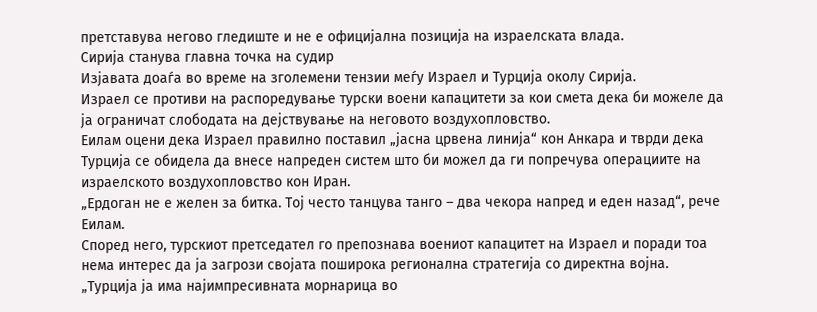претставува негово гледиште и не е официјална позиција на израелската влада.
Сирија станува главна точка на судир
Изјавата доаѓа во време на зголемени тензии меѓу Израел и Турција околу Сирија.
Израел се противи на распоредување турски воени капацитети за кои смета дека би можеле да ја ограничат слободата на дејствување на неговото воздухопловство.
Еилам оцени дека Израел правилно поставил „јасна црвена линија“ кон Анкара и тврди дека Турција се обидела да внесе напреден систем што би можел да ги попречува операциите на израелското воздухопловство кон Иран.
„Ердоган не е желен за битка. Тој често танцува танго – два чекора напред и еден назад“, рече Еилам.
Според него, турскиот претседател го препознава воениот капацитет на Израел и поради тоа нема интерес да ја загрози својата поширока регионална стратегија со директна војна.
„Турција ја има најимпресивната морнарица во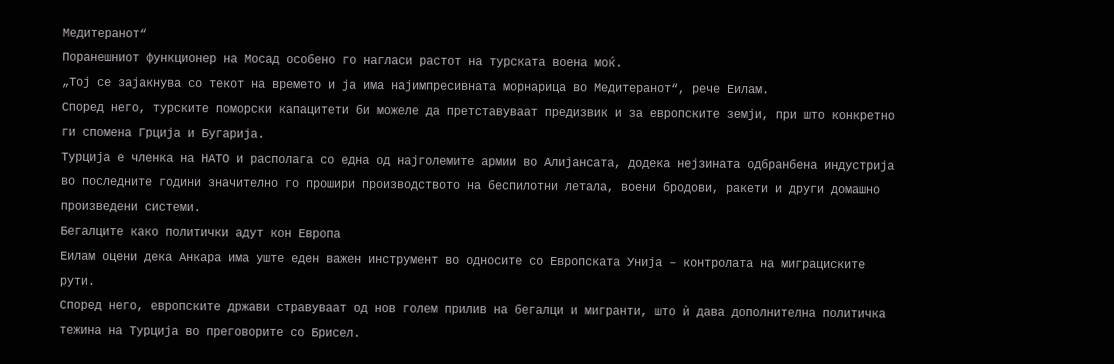Медитеранот“
Поранешниот функционер на Мосад особено го нагласи растот на турската воена моќ.
„Тој се зајакнува со текот на времето и ја има најимпресивната морнарица во Медитеранот“, рече Еилам.
Според него, турските поморски капацитети би можеле да претставуваат предизвик и за европските земји, при што конкретно ги спомена Грција и Бугарија.
Турција е членка на НАТО и располага со една од најголемите армии во Алијансата, додека нејзината одбранбена индустрија во последните години значително го прошири производството на беспилотни летала, воени бродови, ракети и други домашно произведени системи.
Бегалците како политички адут кон Европа
Еилам оцени дека Анкара има уште еден важен инструмент во односите со Европската Унија – контролата на миграциските рути.
Според него, европските држави стравуваат од нов голем прилив на бегалци и мигранти, што ѝ дава дополнителна политичка тежина на Турција во преговорите со Брисел.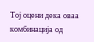Тој оцени дека оваа комбинација од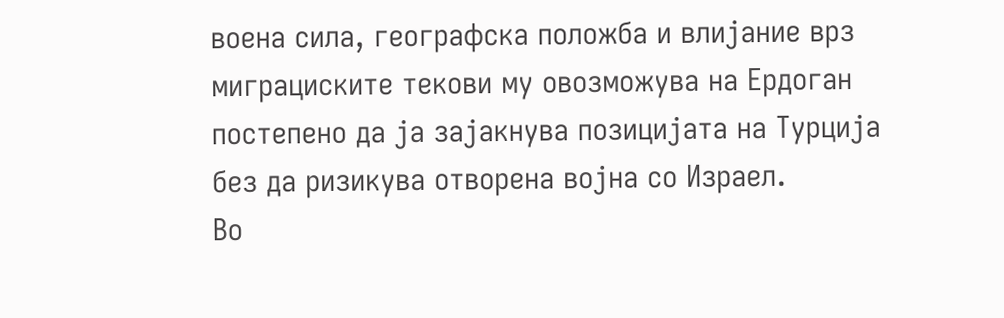воена сила, географска положба и влијание врз миграциските текови му овозможува на Ердоган постепено да ја зајакнува позицијата на Турција без да ризикува отворена војна со Израел.
Во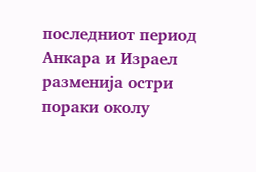последниот период Анкара и Израел разменија остри пораки околу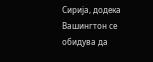Сирија, додека Вашингтон се обидува да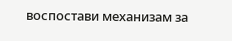воспостави механизам за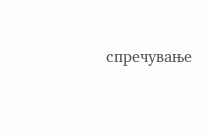спречување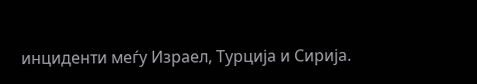инциденти меѓу Израел, Турција и Сирија.